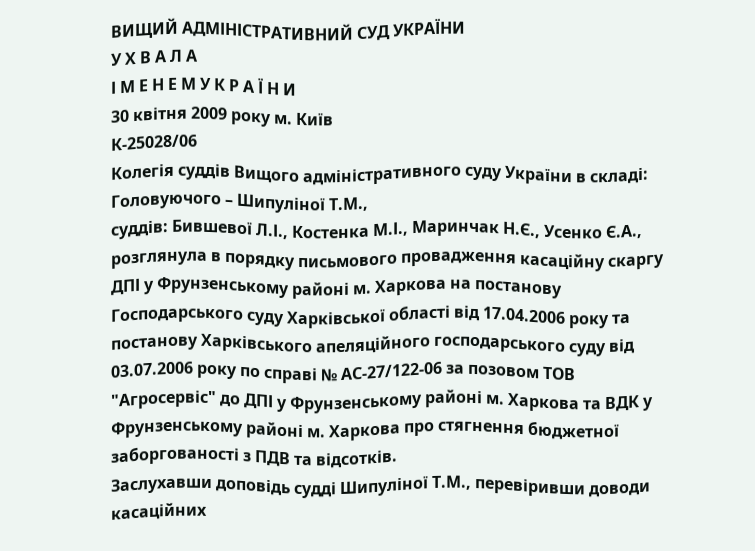ВИЩИЙ АДМІНІСТРАТИВНИЙ СУД УКРАЇНИ
У Х В А Л А
І М Е Н Е М У К Р А Ї Н И
30 квітня 2009 року м. Київ
К-25028/06
Колегія суддів Вищого адміністративного суду України в складі:
Головуючого – Шипуліної Т.М.,
суддів: Бившевої Л.І., Костенка М.І., Маринчак Н.Є., Усенко Є.А.,
розглянула в порядку письмового провадження касаційну скаргу ДПІ у Фрунзенському районі м. Харкова на постанову Господарського суду Харківської області від 17.04.2006 року та постанову Харківського апеляційного господарського суду від 03.07.2006 року по справі № АС-27/122-06 за позовом ТОВ "Агросервіс" до ДПІ у Фрунзенському районі м. Харкова та ВДК у Фрунзенському районі м. Харкова про стягнення бюджетної заборгованості з ПДВ та відсотків.
Заслухавши доповідь судді Шипуліної Т.М., перевіривши доводи касаційних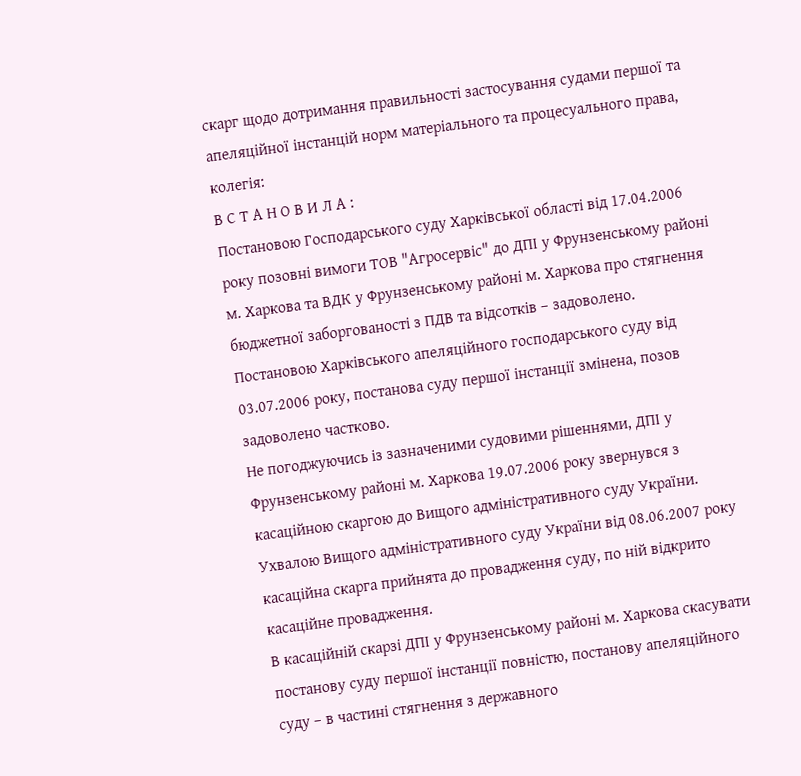скарг щодо дотримання правильності застосування судами першої та апеляційної інстанцій норм матеріального та процесуального права, колегія:
В С Т А Н О В И Л А :
Постановою Господарського суду Харківської області від 17.04.2006 року позовні вимоги ТОВ "Агросервіс" до ДПІ у Фрунзенському районі м. Харкова та ВДК у Фрунзенському районі м. Харкова про стягнення бюджетної заборгованості з ПДВ та відсотків – задоволено.
Постановою Харківського апеляційного господарського суду від 03.07.2006 року, постанова суду першої інстанції змінена, позов задоволено частково.
Не погоджуючись із зазначеними судовими рішеннями, ДПІ у Фрунзенському районі м. Харкова 19.07.2006 року звернувся з касаційною скаргою до Вищого адміністративного суду України.
Ухвалою Вищого адміністративного суду України від 08.06.2007 року касаційна скарга прийнята до провадження суду, по ній відкрито касаційне провадження.
В касаційній скарзі ДПІ у Фрунзенському районі м. Харкова скасувати постанову суду першої інстанції повністю, постанову апеляційного суду – в частині стягнення з державного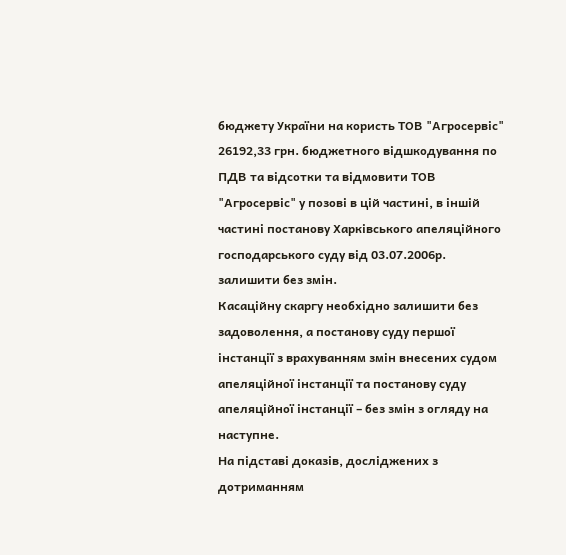бюджету України на користь ТОВ "Агросервіс" 26192,33 грн. бюджетного відшкодування по ПДВ та відсотки та відмовити ТОВ "Агросервіс" у позові в цій частині, в іншій частині постанову Харківського апеляційного господарського суду від 03.07.2006р. залишити без змін.
Касаційну скаргу необхідно залишити без задоволення, а постанову суду першої інстанції з врахуванням змін внесених судом апеляційної інстанції та постанову суду апеляційної інстанції – без змін з огляду на наступне.
На підставі доказів, досліджених з дотриманням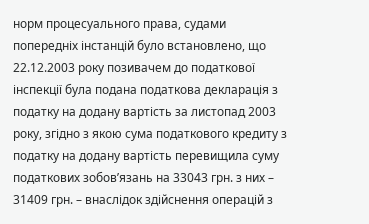норм процесуального права, судами попередніх інстанцій було встановлено, що 22.12.2003 року позивачем до податкової інспекції була подана податкова декларація з податку на додану вартість за листопад 2003 року, згідно з якою сума податкового кредиту з податку на додану вартість перевищила суму податкових зобов’язань на 33043 грн. з них – 31409 грн. – внаслідок здійснення операцій з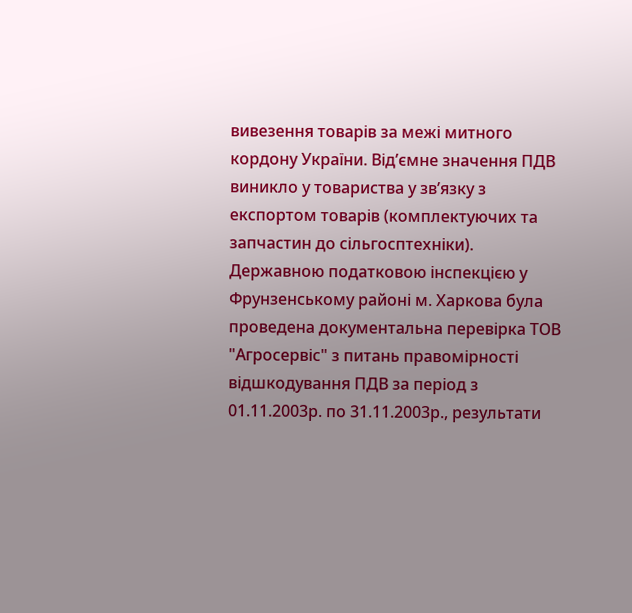вивезення товарів за межі митного кордону України. Від’ємне значення ПДВ виникло у товариства у зв’язку з експортом товарів (комплектуючих та запчастин до сільгосптехніки).
Державною податковою інспекцією у Фрунзенському районі м. Харкова була проведена документальна перевірка ТОВ "Агросервіс" з питань правомірності відшкодування ПДВ за період з 01.11.2003р. по 31.11.2003р., результати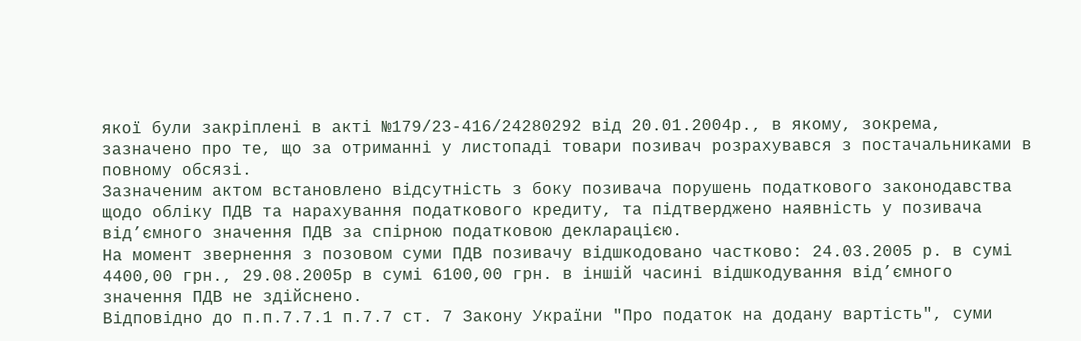якої були закріплені в акті №179/23-416/24280292 від 20.01.2004р., в якому, зокрема, зазначено про те, що за отриманні у листопаді товари позивач розрахувався з постачальниками в повному обсязі.
Зазначеним актом встановлено відсутність з боку позивача порушень податкового законодавства щодо обліку ПДВ та нарахування податкового кредиту, та підтверджено наявність у позивача від’ємного значення ПДВ за спірною податковою декларацією.
На момент звернення з позовом суми ПДВ позивачу відшкодовано частково: 24.03.2005 р. в сумі 4400,00 грн., 29.08.2005р в сумі 6100,00 грн. в іншій часині відшкодування від’ємного значення ПДВ не здійснено.
Відповідно до п.п.7.7.1 п.7.7 ст. 7 Закону України "Про податок на додану вартість", суми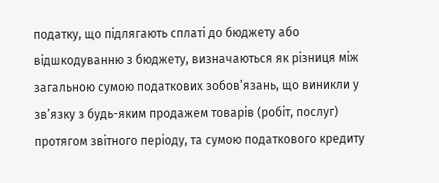податку, що підлягають сплаті до бюджету або відшкодуванню з бюджету, визначаються як різниця між загальною сумою податкових зобов’язань, що виникли у зв’язку з будь-яким продажем товарів (робіт, послуг) протягом звітного періоду, та сумою податкового кредиту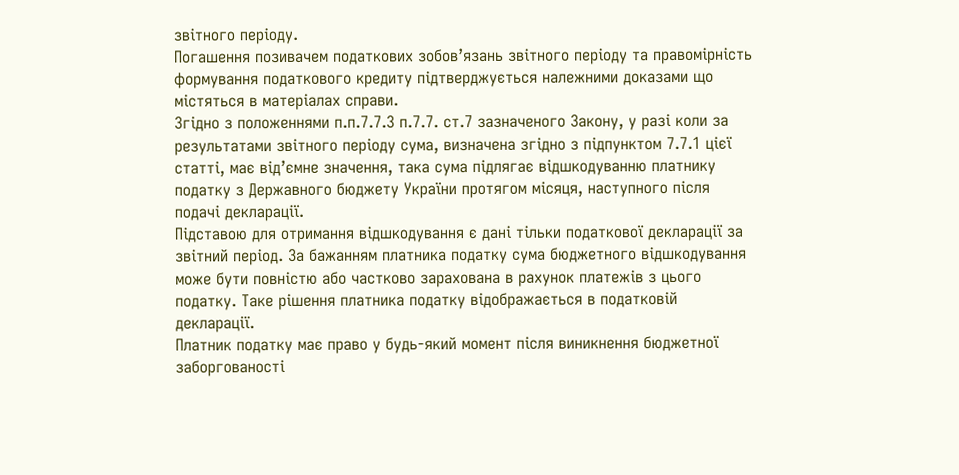звітного періоду.
Погашення позивачем податкових зобов’язань звітного періоду та правомірність формування податкового кредиту підтверджується належними доказами що містяться в матеріалах справи.
Згідно з положеннями п.п.7.7.3 п.7.7. ст.7 зазначеного Закону, у разі коли за результатами звітного періоду сума, визначена згідно з підпунктом 7.7.1 цієї статті, має від’ємне значення, така сума підлягає відшкодуванню платнику податку з Державного бюджету України протягом місяця, наступного після подачі декларації.
Підставою для отримання відшкодування є дані тільки податкової декларації за звітний період. За бажанням платника податку сума бюджетного відшкодування може бути повністю або частково зарахована в рахунок платежів з цього податку. Таке рішення платника податку відображається в податковій декларації.
Платник податку має право у будь-який момент після виникнення бюджетної заборгованості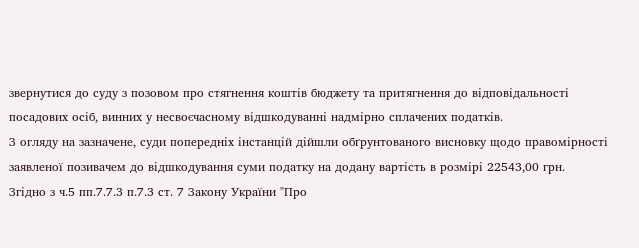звернутися до суду з позовом про стягнення коштів бюджету та притягнення до відповідальності посадових осіб, винних у несвоєчасному відшкодуванні надмірно сплачених податків.
З огляду на зазначене, суди попередніх інстанцій дійшли обґрунтованого висновку щодо правомірності заявленої позивачем до відшкодування суми податку на додану вартість в розмірі 22543,00 грн.
Згідно з ч.5 пп.7.7.3 п.7.3 ст. 7 Закону України "Про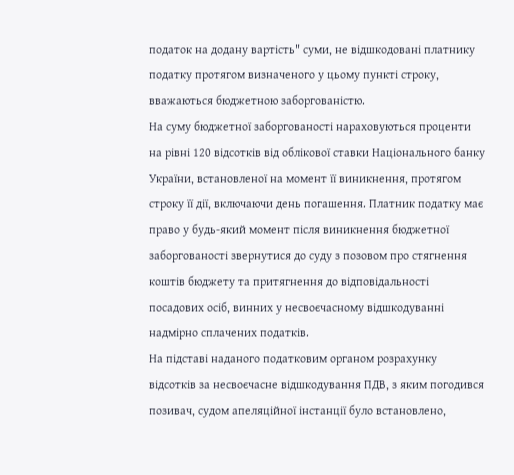податок на додану вартість" суми, не відшкодовані платнику податку протягом визначеного у цьому пункті строку, вважаються бюджетною заборгованістю.
На суму бюджетної заборгованості нараховуються проценти на рівні 120 відсотків від облікової ставки Національного банку України, встановленої на момент її виникнення, протягом строку її дії, включаючи день погашення. Платник податку має право у будь-який момент після виникнення бюджетної заборгованості звернутися до суду з позовом про стягнення коштів бюджету та притягнення до відповідальності посадових осіб, винних у несвоєчасному відшкодуванні надмірно сплачених податків.
На підставі наданого податковим органом розрахунку відсотків за несвоєчасне відшкодування ПДВ, з яким погодився позивач, судом апеляційної інстанції було встановлено,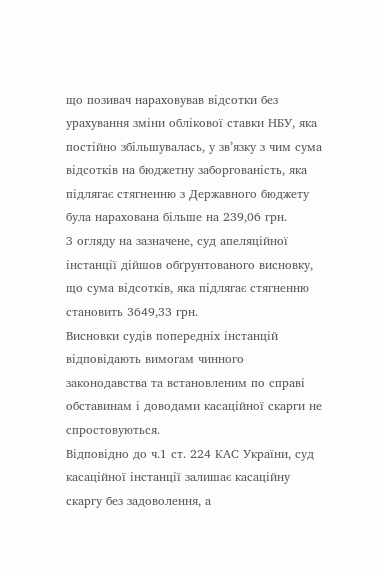що позивач нараховував відсотки без урахування зміни облікової ставки НБУ, яка постійно збільшувалась, у зв’язку з чим сума відсотків на бюджетну заборгованість, яка підлягає стягненню з Державного бюджету була нарахована більше на 239,06 грн.
З огляду на зазначене, суд апеляційної інстанції дійшов обґрунтованого висновку, що сума відсотків, яка підлягає стягненню становить 3649,33 грн.
Висновки судів попередніх інстанцій відповідають вимогам чинного законодавства та встановленим по справі обставинам і доводами касаційної скарги не спростовуються.
Відповідно до ч.1 ст. 224 КАС України, суд касаційної інстанції залишає касаційну скаргу без задоволення, а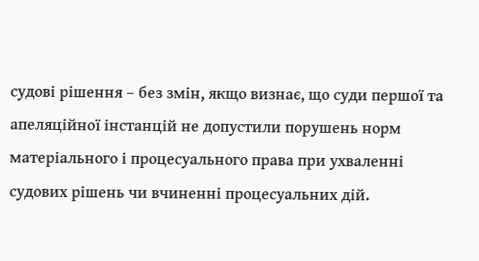судові рішення – без змін, якщо визнає, що суди першої та апеляційної інстанцій не допустили порушень норм матеріального і процесуального права при ухваленні судових рішень чи вчиненні процесуальних дій.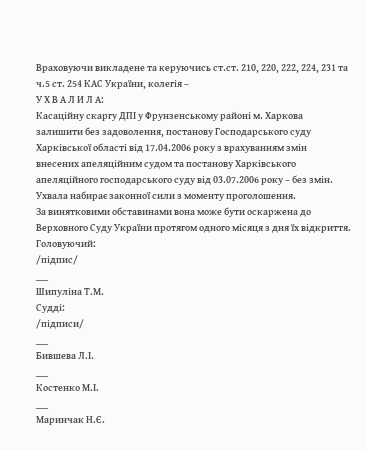Враховуючи викладене та керуючись ст.ст. 210, 220, 222, 224, 231 та ч.5 ст. 254 КАС України, колегія –
У Х В А Л И Л А:
Касаційну скаргу ДПІ у Фрунзенському районі м. Харкова залишити без задоволення, постанову Господарського суду Харківської області від 17.04.2006 року з врахуванням змін внесених апеляційним судом та постанову Харківського апеляційного господарського суду від 03.07.2006 року – без змін.
Ухвала набирає законної сили з моменту проголошення.
За винятковими обставинами вона може бути оскаржена до Верховного Суду України протягом одного місяця з дня їх відкриття.
Головуючий:
/підпис/
___
Шипуліна Т.М.
Судді:
/підписи/
___
Бившева Л.І.
___
Костенко М.І.
___
Маринчак Н.Є.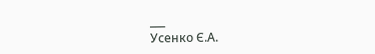___
Усенко Є.А.